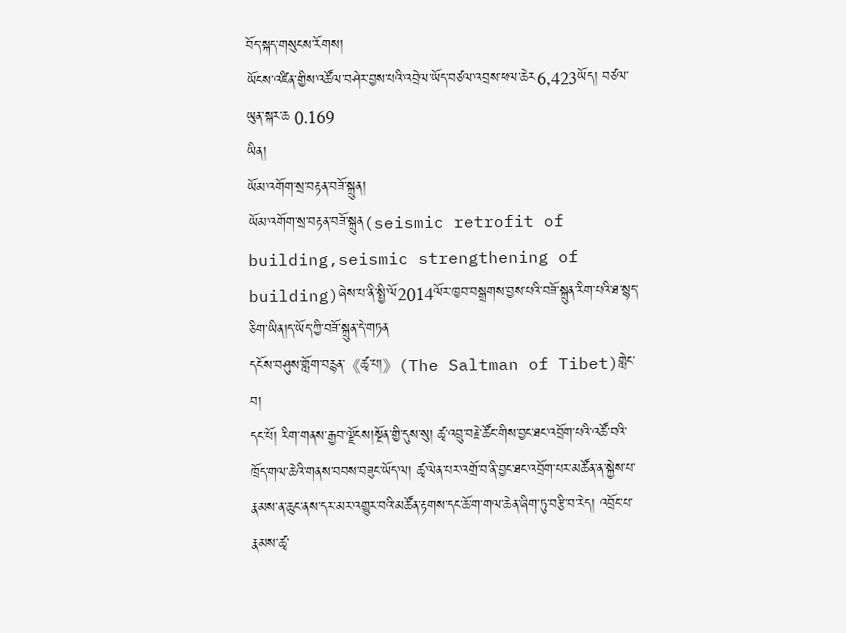བོད་སྐད་གསུངས་རོགས།
ཡོངས་འཛིན་གྱིས་འཚོལ་བཤེར་བྱས་པའི་འབྲེལ་ཡོད་བཙལ་འབྲས་ཕལ་ཆེར6,423ཡོད། བཙལ་ཡུན་སྐར་ཆ 0.169
ཡིན།
ཡོམ་འགོག་སྲ་བརྟན་བཟོ་སྐྲུན།
ཡོམ་འགོག་སྲ་བརྟན་བཟོ་སྐྲུན(seismic retrofit of building,seismic strengthening of building)ཞེས་པ་ནི་སྤྱི་ལོ2014ལོར་ཁྱབ་བསྒྲགས་བྱས་པའི་བཟོ་སྐྲུན་རིག་པའི་ཐ་སྙད་ཅིག་ཡིན།ད་ཡོད་ཀྱི་བཟོ་སྐྲུན་དེ་གཏན
དངོས་བཤུས་གློག་བརྙན་《ཚྭ་པ།》(The Saltman of Tibet)གླེང་བ།
དང་པོ། རིག་གནས་རྒྱབ་ལྗོངས།སྔོན་གྱི་དུས་སུ། ཚྭ་འབྲུ་བརྗེ་ཚོང་གིས་བྱང་ཐང་འབྲོག་པའི་འཚོ་བའི་ཁྲོད་གལ་ཆེའི་གནས་བབས་བཟུང་ཡོད་ལ། ཚྭ་ལེན་པར་འགྲོ་བ་ནི་བྱང་ཐང་འབྲོག་པར་མཚོན་ན་སྐྱེས་པ་རྣམས་ན་ཆུང་ནས་དར་མར་འགྱུར་བའི་མཚོན་རྟགས་དང་ཆོ་ག་གལ་ཆེན་ཞིག་ཏུ་བརྩི་བ་རེད། འབྲོང་པ་རྣམས་ཚྭ་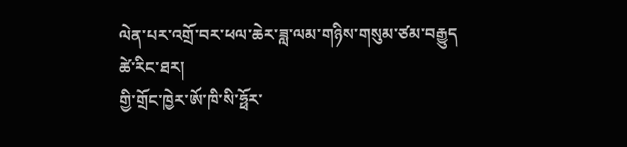ལེན་པར་འགྲོ་བར་ཕལ་ཆེར་ཟླ་ལམ་གཉིས་གསུམ་ཙམ་བརྒྱུད
ཚེ་རིང་ཐར།
གྱི་གྲོང་ཁྱེར་ཨོ་ཁི་སི་ཧྥོར་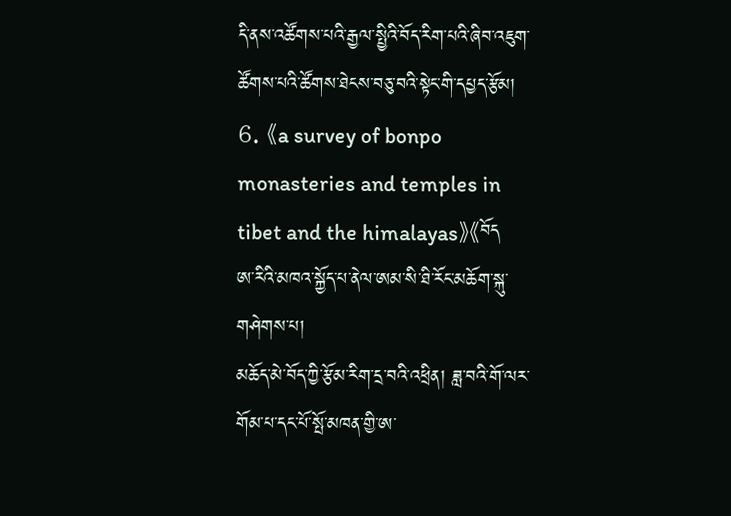དི་ནས་འཚོགས་པའི་རྒྱལ་སྤྱིའི་བོད་རིག་པའི་ཞིབ་འཇུག་ཚོགས་པའི་ཚོགས་ཐེངས་བཅུ་བའི་སྟེང་གི་དཔྱད་རྩོམ། 6. 《a survey of bonpo monasteries and temples in tibet and the himalayas》《བོད
ཨ་རིའི་མཁའ་སྐྱོད་པ་ནེལ་ཨམ་སི་ཐི་རོང་མཆོག་སྐུ་གཤེགས་པ།
མཆོད་མེ་བོད་ཀྱི་རྩོམ་རིག་དྲ་བའི་འཕྲིན། ཟླ་བའི་གོ་ལར་གོམ་པ་དང་པོ་སྤོ་མཁན་གྱི་ཨ་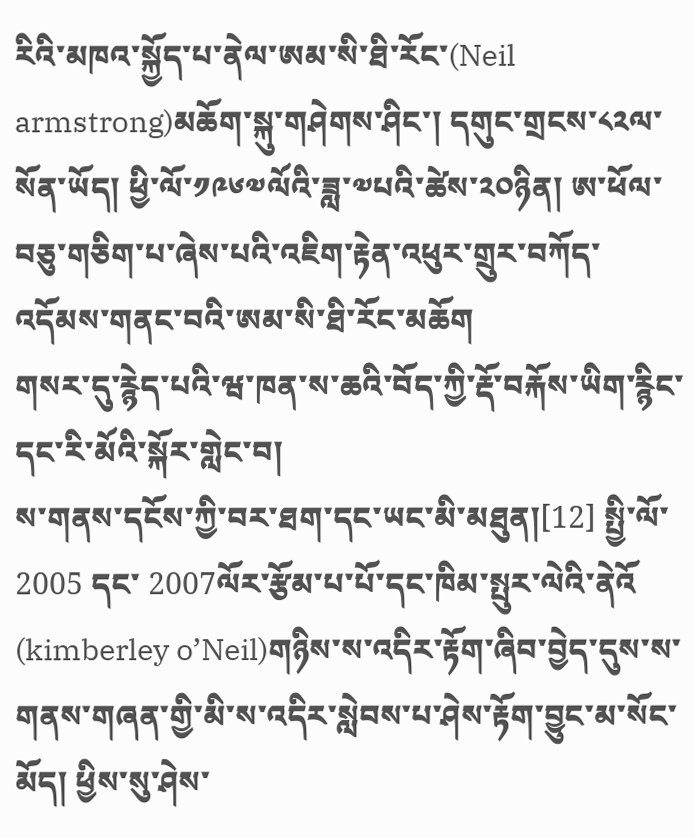རིའི་མཁའ་སྐྱོད་པ་ནེལ་ཨམ་སི་ཐི་རོང་(Neil armstrong)མཆོག་སྐུ་གཤེགས་ཤིང་། དགུང་གྲངས་༨༢ལ་སོན་ཡོད། ཕྱི་ལོ་༡༩༦༧ལོའི་ཟླ་༧པའི་ཚེས་༢༠ཉིན། ཨ་ཕོལ་བཅུ་གཅིག་པ་ཞེས་པའི་འཇིག་རྟེན་འཕུར་གྲུར་བཀོད་འདོམས་གནང་བའི་ཨམ་སི་ཐི་རོང་མཆོག
གསར་དུ་རྙེད་པའི་ཝ་ཁན་ས་ཆའི་བོད་ཀྱི་རྡོ་བརྐོས་ཡིག་རྙིང་དང་རི་མོའི་སྐོར་གླེང་བ།
ས་གནས་དངོས་ཀྱི་བར་ཐག་དང་ཡང་མི་མཐུན།[12] སྤྱི་ལོ་2005 དང་ 2007ལོར་རྩོམ་པ་པོ་དང་ཁིམ་སྤུར་ལེའི་ནེའོ (kimberley o’Neil)གཉིས་ས་འདིར་རྟོག་ཞིབ་བྱེད་དུས་ས་གནས་གཞན་གྱི་མི་ས་འདིར་སླེབས་པ་ཤེས་རྟོག་བྱུང་མ་སོང་མོད། ཕྱིས་སུ་ཤེས་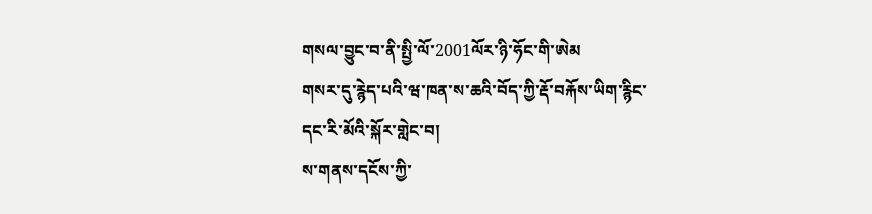གསལ་བྱུང་བ་ནི་སྤྱི་ལོ་2001ལོར་ཉི་ཧོང་གི་ཨེམ
གསར་དུ་རྙེད་པའི་ཝ་ཁན་ས་ཆའི་བོད་ཀྱི་རྡོ་བརྐོས་ཡིག་རྙིང་དང་རི་མོའི་སྐོར་གླེང་བ།
ས་གནས་དངོས་ཀྱི་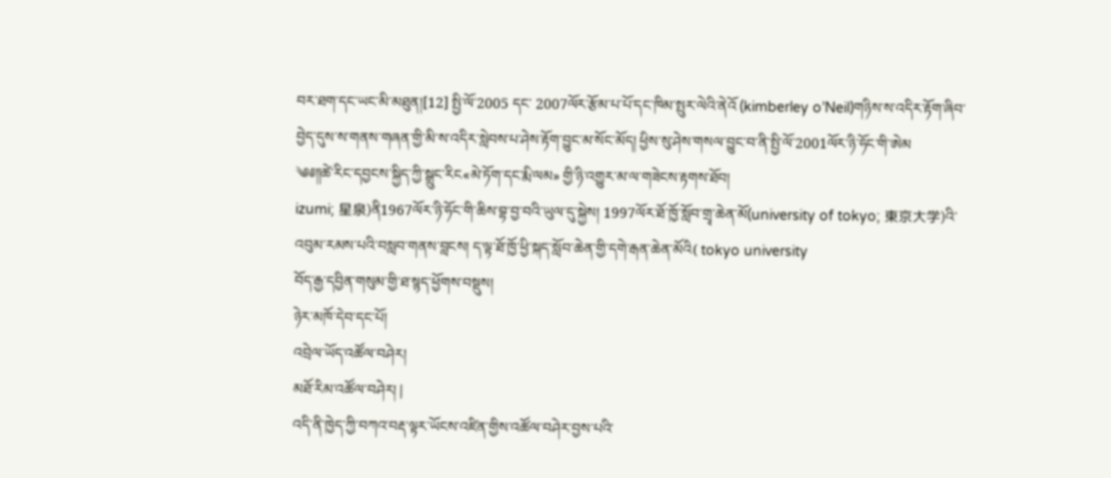བར་ཐག་དང་ཡང་མི་མཐུན།[12] སྤྱི་ལོ་2005 དང་ 2007ལོར་རྩོམ་པ་པོ་དང་ཁིམ་སྤུར་ལེའི་ནེའོ (kimberley o’Neil)གཉིས་ས་འདིར་རྟོག་ཞིབ་བྱེད་དུས་ས་གནས་གཞན་གྱི་མི་ས་འདིར་སླེབས་པ་ཤེས་རྟོག་བྱུང་མ་སོང་མོད། ཕྱིས་སུ་ཤེས་གསལ་བྱུང་བ་ནི་སྤྱི་ལོ་2001ལོར་ཉི་ཧོང་གི་ཨེམ
༄༅༎ཚེ་རིང་དབྱངས་སྐྱིད་ཀྱི་སྒྲུང་རིང«མེ་ཏོག་དང་རྨི་ལམ» གྱི་ཉི་འགྱུར་མ་ལ་གཟེངས་རྟགས་ཐོབ།
izumi; 星泉)ནི1967ལོར་ཉི་ཧོང་གི་ཆིས་བྷ་བྱ་བའི་ཡུལ་དུ་སྐྱེས། 1997ལོར་ཐོ་ཁྱོ་སློབ་གྲྭ་ཆེན་མོ(university of tokyo; 東京大学)འི་འབུམ་རམས་པའི་བསླབ་གནས་བླངས། ད་ལྟ་ཐོ་ཁྱོ་ཕྱི་སྐད་སློབ་ཆེན་གྱི་དགེ་རྒན་ཆེན་མོའི( tokyo university
བོད་རྒྱ་དབྱིན་གསུམ་གྱི་ཐ་སྙད་ཕྱོགས་བསྡུས།
ཉེར་མཁོ་དེབ་དང་པོ།
འབྲེལ་ཡོད་འཚོལ་བཤེར།
མཐོ་རིམ་འཚོལ་བཤེར། |
འདི་ནི་ཁྱེད་ཀྱི་བཀའ་བརྡ་ལྟར་ཡོངས་འཛིན་གྱིས་འཚོལ་བཤེར་བྱས་པའི་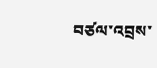བཙལ་འབྲས་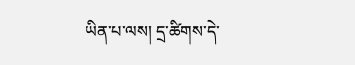ཡིན་པ་ལས། དྲ་ཚིགས་དེ་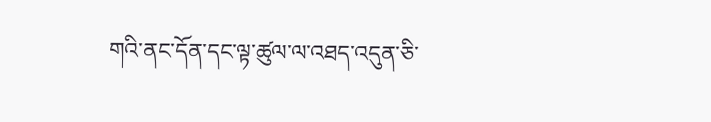གའི་ནང་དོན་དང་ལྟ་ཚུལ་ལ་འཐད་འདུན་ཅི་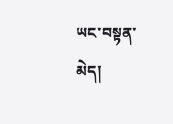ཡང་བསྟན་མེད།